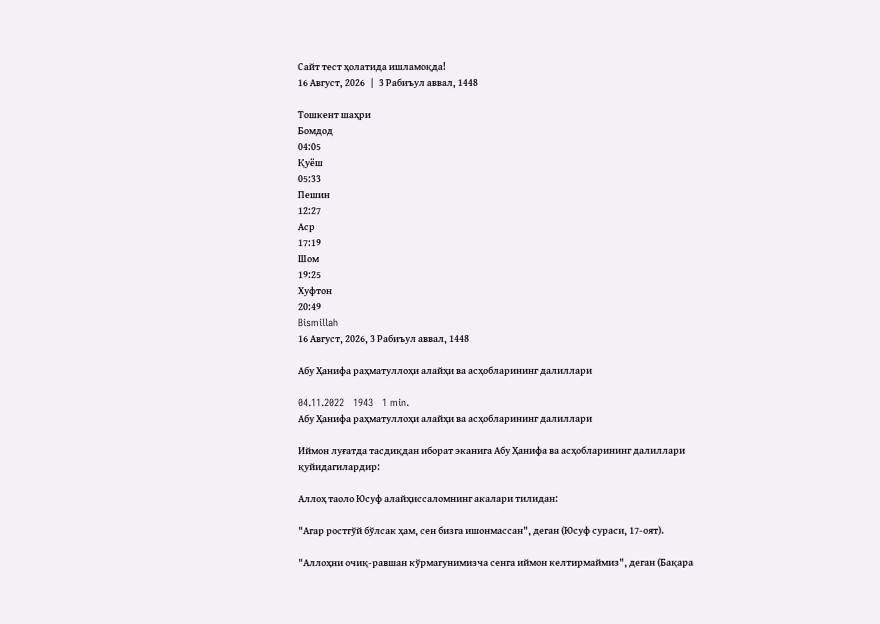Сайт тест ҳолатида ишламоқда!
16 Август, 2026   |   3 Рабиъул аввал, 1448

Тошкент шаҳри
Бомдод
04:05
Қуёш
05:33
Пешин
12:27
Аср
17:19
Шом
19:25
Хуфтон
20:49
Bismillah
16 Август, 2026, 3 Рабиъул аввал, 1448

Абу Ҳанифа раҳматуллоҳи алайҳи ва асҳобларининг далиллари

04.11.2022   1943   1 min.
Абу Ҳанифа раҳматуллоҳи алайҳи ва асҳобларининг далиллари

Иймон луғатда тасдиқдан иборат эканига Абу Ҳанифа ва асҳобларининг далиллари қуйидагилардир:

Аллоҳ таоло Юсуф алайҳиссаломнинг акалари тилидан:

"Агар ростгўй бўлсак ҳам, сен бизга ишонмассан", деган (Юсуф сураси, 17-оят).

"Аллоҳни очиқ-равшан кўрмагунимизча сенга иймон келтирмаймиз", деган (Бақара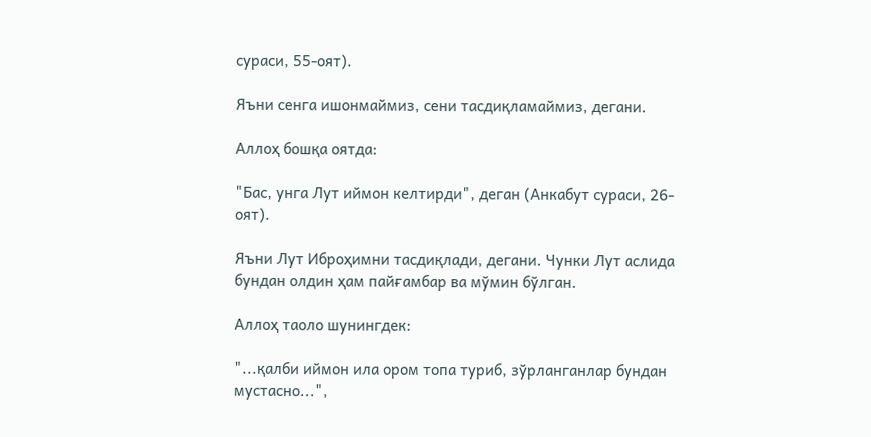сураси, 55-оят).

Яъни сенга ишонмаймиз, сени тасдиқламаймиз, дегани.

Аллоҳ бошқа оятда:

"Бас, унга Лут иймон келтирди", деган (Анкабут сураси, 26-оят).

Яъни Лут Иброҳимни тасдиқлади, дегани. Чунки Лут аслида бундан олдин ҳам пайғамбар ва мўмин бўлган.

Аллоҳ таоло шунингдек:

"...қалби иймон ила ором топа туриб, зўрланганлар бундан мустасно...",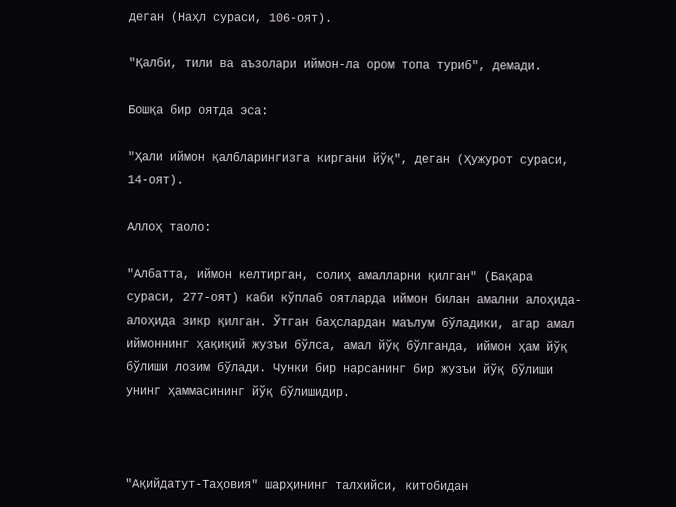деган (Наҳл сураси, 106-оят).

"Қалби, тили ва аъзолари иймон-ла ором топа туриб", демади.

Бошқа бир оятда эса:

"Ҳали иймон қалбларингизга киргани йўқ", деган (Ҳужурот сураси, 14-оят).

Аллоҳ таоло:

"Албатта, иймон келтирган, солиҳ амалларни қилган" (Бақара сураси, 277-оят) каби кўплаб оятларда иймон билан амални алоҳида-алоҳида зикр қилган. Ўтган баҳслардан маълум бўладики, агар амал иймоннинг ҳақиқий жузъи бўлса, амал йўқ бўлганда, иймон ҳам йўқ бўлиши лозим бўлади. Чунки бир нарсанинг бир жузъи йўқ бўлиши унинг ҳаммасининг йўқ бўлишидир.



"Ақийдатут-Таҳовия" шарҳининг талхийси, китобидан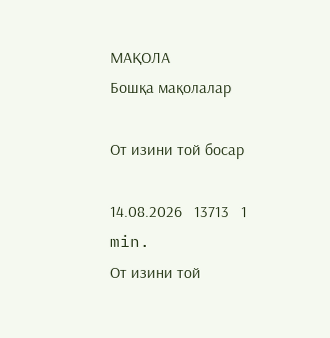МАҚОЛА
Бошқа мақолалар

От изини той босар

14.08.2026   13713   1 min.
От изини той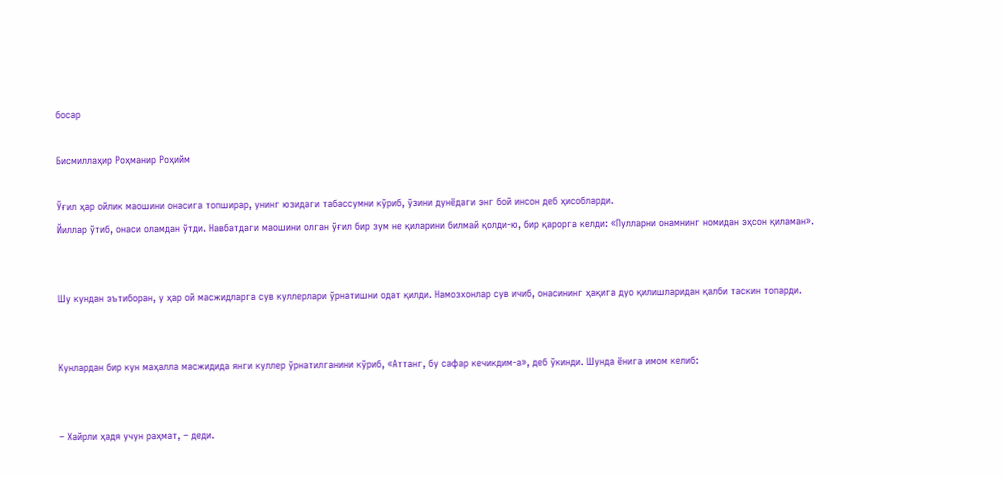босар

Бисмиллаҳир Роҳманир Роҳийм

Ўғил ҳар ойлик маошини онасига топширар, унинг юзидаги табассумни кўриб, ўзини дунёдаги энг бой инсон деб ҳисобларди.
Йиллар ўтиб, онаси оламдан ўтди. Навбатдаги маошини олган ўғил бир зум не қиларини билмай қолди-ю, бир қарорга келди: «Пулларни онамнинг номидан эҳсон қиламан».


Шу кундан эътиборан, у ҳар ой масжидларга сув куллерлари ўрнатишни одат қилди. Намозхонлар сув ичиб, онасининг ҳақига дуо қилишларидан қалби таскин топарди.


Кунлардан бир кун маҳалла масжидида янги куллер ўрнатилганини кўриб, «Аттанг, бу сафар кечикдим-а», деб ўкинди. Шунда ёнига имом келиб:


– Хайрли ҳадя учун раҳмат, – деди.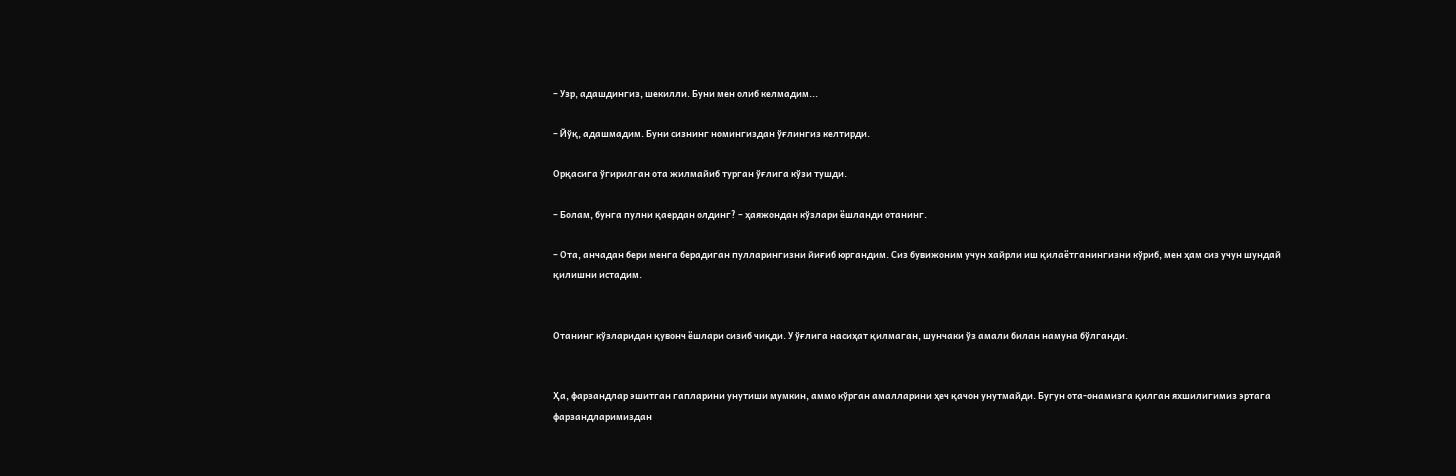– Узр, адашдингиз, шекилли. Буни мен олиб келмадим...

– Йўқ, адашмадим. Буни сизнинг номингиздан ўғлингиз келтирди.

Орқасига ўгирилган ота жилмайиб турган ўғлига кўзи тушди.

– Болам, бунга пулни қаердан олдинг? – ҳаяжондан кўзлари ёшланди отанинг.

– Ота, анчадан бери менга берадиган пулларингизни йиғиб юргандим. Сиз бувижоним учун хайрли иш қилаётганингизни кўриб, мен ҳам сиз учун шундай қилишни истадим.


Отанинг кўзларидан қувонч ёшлари сизиб чиқди. У ўғлига насиҳат қилмаган, шунчаки ўз амали билан намуна бўлганди.


Ҳа, фарзандлар эшитган гапларини унутиши мумкин, аммо кўрган амалларини ҳеч қачон унутмайди. Бугун ота-онамизга қилган яхшилигимиз эртага фарзандларимиздан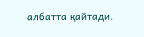албатта қайтади.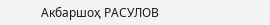Акбаршоҳ РАСУЛОВ